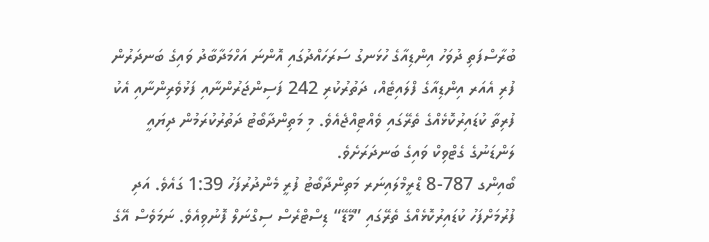ބުރާސްފަތި ދުވަހު އިންޑިއާގެ ހުޅަނގު ސަރަހައްދުގައި އޮންނަ އަހްމަދާބާދު ވައިގެ ބަނދަރުން ފުރި އެއަރ އިންޑިއާގެ ފްލައިޓެއް، ދަތުރުކުރި 242 ފަސިންޖަރުންނާއި ފަޅުވެރިންނާއި އެކު ފުރިތާ ކުޑައިރުކޮޅެއްގެ ތެރޭގައި ވެއްޓިއްޖެއެވެ. މި މަތިންދާބޯޓު ދަތުރުކުރަމުން ދިޔައީ ލަންޑަނުގެ ގެޓްވިކް ވައިގެ ބަނދަރަށެވެ.
ބޯއިންގ 787-8 ޑްރީމްލައިނަރ މަތިންދާބޯޓު ފުރީ މެންދުރުފަހު 1:39 ގައެވެ. އަދި ފުރުމަށްފަހު ކުޑައިރުކޮޅެއްގެ ތެރޭގައި ”މޭޑޭ“ ޑިސްޓްރެސް ސިގްނަލް ފޮނުވިއެވެ. ނަމަވެސް އޭގެ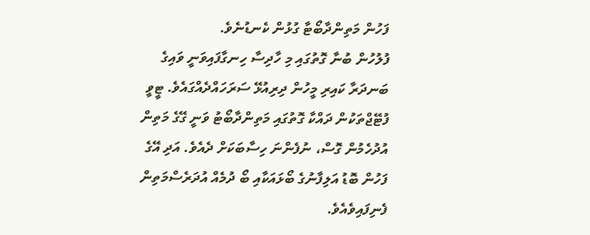ފަހުން މަތިންދާބޯޓާ ގުޅުން ކެނޑުނެވެ.
ފުލުހުން ބުނާ ގޮތުގައި މި ހާދިސާ ހިނގާފައިވަނީ ވައިގެ ބަނދަރާ ކައިރި މީހުން ދިރިއުޅޭ ސަރަހައްދެއްގައެވެ. ޓީވީ ފުޓޭޖްތަކުން ދައްކާ ގޮތުގައި މަތިންދާބޯޓު ވަނީ ގޭގެ މަތިން އުދުހެމުން ގޮސް، ނުފެންނަ ހިސާބަކަށް ދެއެވެ. އަދި އޭގެ ފަހުން ބޮޑު އަލިފާނުގެ ބޯޅައަކާއި ބޯ ދުމެއް އުދަރެސްމަތިން ފެނިފައިވެއެވެ.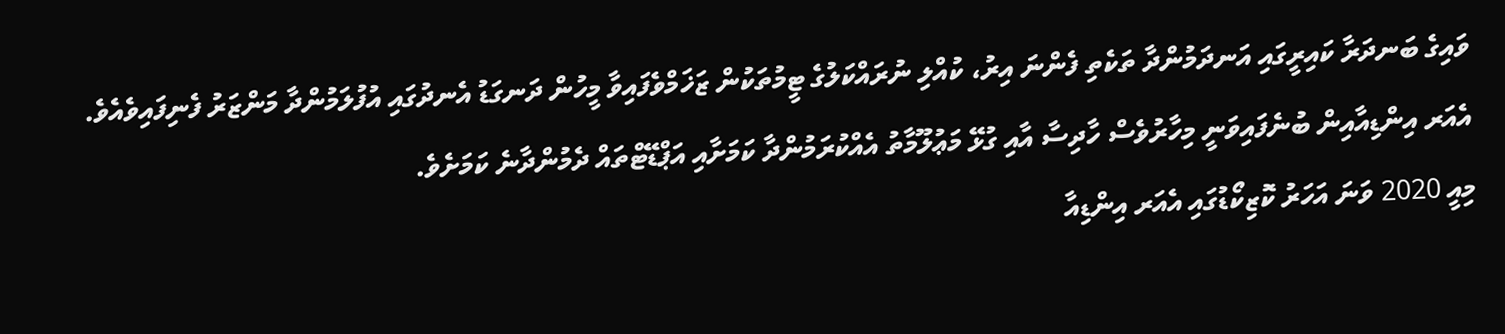ވައިގެ ބަނދަރާ ކައިރީގައި އަނދަމުންދާ ތަކެތި ފެންނަ އިރު، ކުއްލި ނުރައްކަލުގެ ޓީމުތަކުން ޒަޚަމްވެފައިވާ މީހުން ދަނގަޑު އެނދުގައި އުފުލަމުންދާ މަންޒަރު ފެނިފައިވެއެވެ.
އެއަރ އިންޑިއާއިން ބުނެފައިވަނީ މިހާރުވެސް ހާދިސާ އާއި ގުޅޭ މަޢުލޫމާތު އެއްކުރަމުންދާ ކަމަށާއި އަޕްޑޭޓްތައް ދެމުންދާނެ ކަމަށެވެ.
މިއީ 2020 ވަނަ އަހަރު ކޮޒިކޯޑުގައި އެއަރ އިންޑިއާ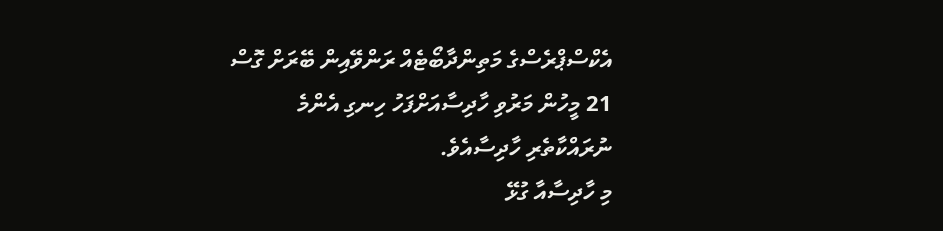އެކްސްޕްރެސްގެ މަތިންދާބޯޓެއް ރަންވޭއިން ބޭރަށް ގޮސް 21 މީހުން މަރުވި ހާދިސާއަށްފަހު ހިނގި އެންމެ ނުރައްކާތެރި ހާދިސާއެވެ.
މި ހާދިސާއާ ގުޅޭ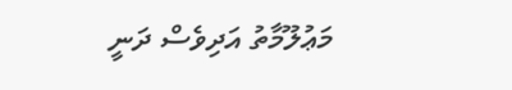މަޢުލޫމާތު އަދިވެސް ދަނީ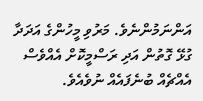އަންނަމުންނެވެ. މަރުވި މީހުންގެ އަދަދާ ގުޅޭ ގޮތުން އަދި ރަސްމީކޮށް އެއްވެސް އެއްޗެއް ބުނެފައެއް ނުވެއެވެ.